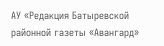АУ «Редакция Батыревской районной газеты «Авангард»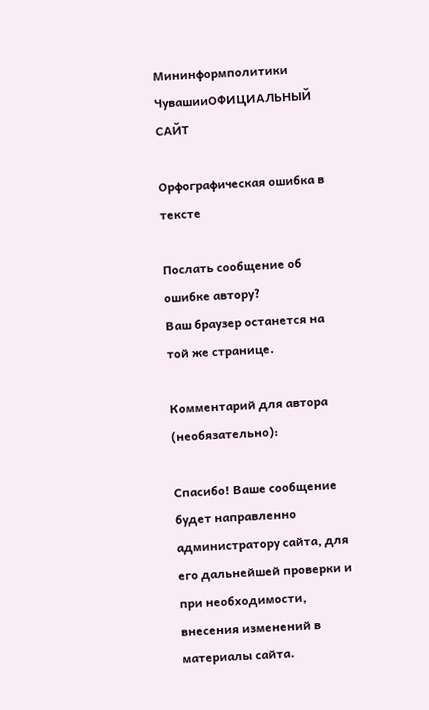Мининформполитики ЧувашииОФИЦИАЛЬНЫЙ САЙТ

Орфографическая ошибка в тексте

Послать сообщение об ошибке автору?
Ваш браузер останется на той же странице.

Комментарий для автора (необязательно):

Спасибо! Ваше сообщение будет направленно администратору сайта, для его дальнейшей проверки и при необходимости, внесения изменений в материалы сайта.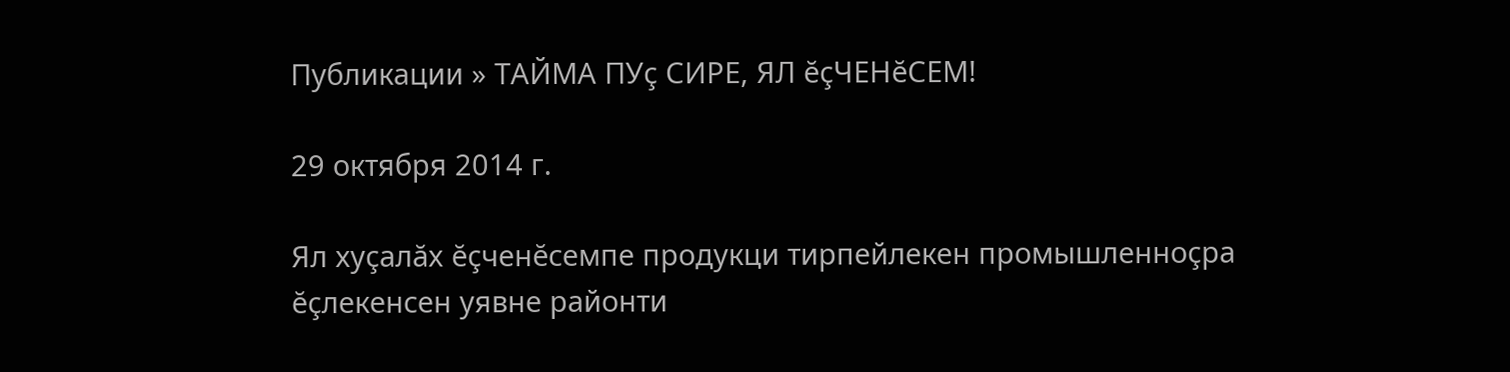Публикации » ТАЙМА ПУç СИРЕ, ЯЛ ĕçЧЕНĕСЕМ!

29 октября 2014 г.

Ял хуçалăх ĕçченĕсемпе продукци тирпейлекен промышленноçра ĕçлекенсен уявне районти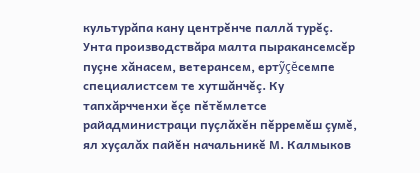культурăпа кану центрĕнче паллă турĕç. Унта производствăра малта пыракансемсĕр пуçне хăнасем, ветерансем, ертỹçĕсемпе специалистсем те хутшăнчĕç. Ку тапхăрчченхи ĕçе пĕтĕмлетсе райадминистраци пуçлăхĕн пĕрремĕш çумĕ, ял хуçалăх пайĕн начальникĕ М. Калмыков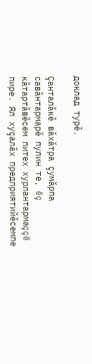доклад турĕ.

Çанталăкĕ вăхăтра çумăрпа савăнтармарĕ пулин те, ĕç кăтартăвĕсем питех хурлантармаççĕ пире. Ял хуçалăх предприятийĕсемпе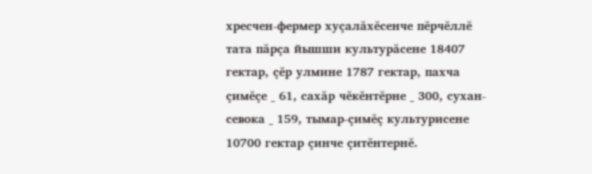хресчен-фермер хуçалăхĕсенче пĕрчĕллĕ тата пăрçа йышши культурăсене 18407 гектар, çĕр улмине 1787 гектар, пахча çимĕçе _ 61, сахăр чĕкĕнтĕрне _ 300, сухан-севока _ 159, тымар-çимĕç культурисене 10700 гектар çинче çитĕнтернĕ.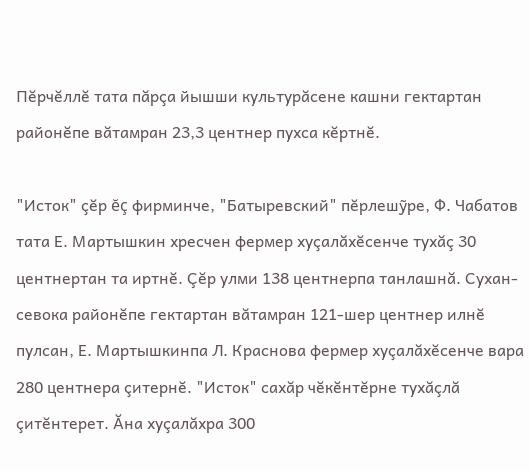Пĕрчĕллĕ тата пăрçа йышши культурăсене кашни гектартан районĕпе вăтамран 23,3 центнер пухса кĕртнĕ.

"Исток" çĕр ĕç фирминче, "Батыревский" пĕрлешỹре, Ф. Чабатов тата Е. Мартышкин хресчен фермер хуçалăхĕсенче тухăç 30 центнертан та иртнĕ. Çĕр улми 138 центнерпа танлашнă. Сухан-севока районĕпе гектартан вăтамран 121-шер центнер илнĕ пулсан, Е. Мартышкинпа Л. Краснова фермер хуçалăхĕсенче вара 280 центнера çитернĕ. "Исток" сахăр чĕкĕнтĕрне тухăçлă çитĕнтерет. Ăна хуçалăхра 300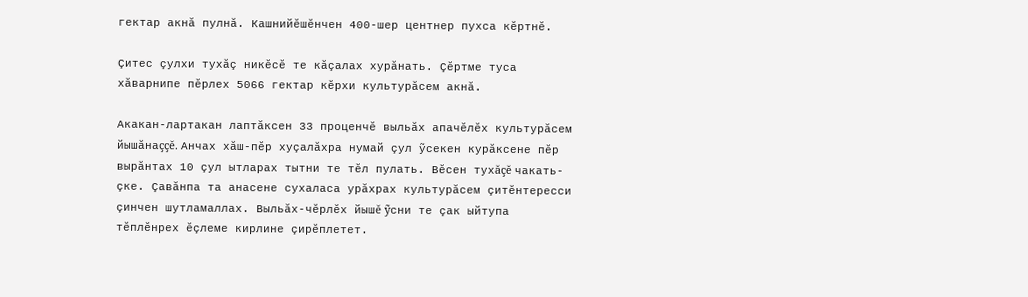гектар акнă пулнă. Кашнийĕшĕнчен 400-шер центнер пухса кĕртнĕ.

Çитес çулхи тухăç никĕсĕ те кăçалах хурăнать. Çĕртме туса хăварнипе пĕрлех 5066 гектар кĕрхи культурăсем акнă.

Акакан-лартакан лаптăксен 33 проценчĕ выльăх апачĕлĕх культурăсем йышăнаççĕ. Анчах хăш-пĕр хуçалăхра нумай çул ỹсекен курăксене пĕр вырăнтах 10 çул ытларах тытни те тĕл пулать. Вĕсен тухăçĕ чакать-çке. Çавăнпа та анасене сухаласа урăхрах культурăсем çитĕнтересси çинчен шутламаллах. Выльăх-чĕрлĕх йышĕ ỹсни те çак ыйтупа тĕплĕнрех ĕçлеме кирлине çирĕплетет.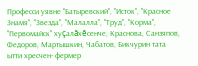Професси уявне "Батыревский", "Исток", "Красное Знамя", "Звезда", "Малалла", "Труд", "Корма", "Первомайск" хуçалăхĕсенче, Краснова, Санзяпов, Федоров, Мартышкин, Чабатов, Бикчурин тата ытти хресчен- фермер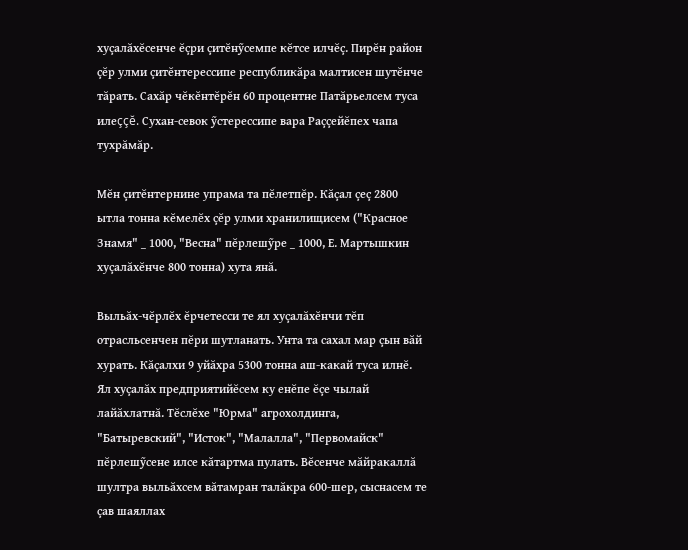хуçалăхĕсенче ĕçри çитĕнỹсемпе кĕтсе илчĕç. Пирĕн район çĕр улми çитĕнтерессипе республикăра малтисен шутĕнче тăрать. Сахăр чĕкĕнтĕрĕн 60 процентне Патăрьелсем туса илеççĕ. Сухан-севок ỹстерессипе вара Раççейĕпех чапа тухрăмăр.

Мĕн çитĕнтернине упрама та пĕлетпĕр. Кăçал çеç 2800 ытла тонна кĕмелĕх çĕр улми хранилищисем ("Красное Знамя" _ 1000, "Весна" пĕрлешỹре _ 1000, Е. Мартышкин хуçалăхĕнче 800 тонна) хута янă.

Выльăх-чĕрлĕх ĕрчетесси те ял хуçалăхĕнчи тĕп отрасльсенчен пĕри шутланать. Унта та сахал мар çын вăй хурать. Кăçалхи 9 уйăхра 5300 тонна аш-какай туса илнĕ. Ял хуçалăх предприятийĕсем ку енĕпе ĕçе чылай лайăхлатнă. Тĕслĕхе "Юрма" агрохолдинга, "Батыревский", "Исток", "Малалла", "Первомайск" пĕрлешỹсене илсе кăтартма пулать. Вĕсенче мăйракаллă шултра выльăхсем вăтамран талăкра 600-шер, сыснасем те çав шаяллах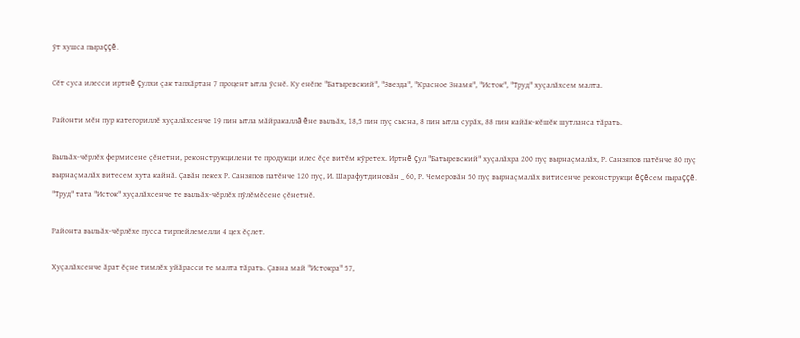ỹт хушса пыраççĕ.

Сĕт суса илесси иртнĕ çулхи çак тапхăртан 7 процент ытла ỹснĕ. Ку енĕпе "Батыревский", "Звезда", "Красное Знамя", "Исток", "Труд" хуçалăхсем малта.

Районти мĕн пур категориллĕ хуçалăхсенче 19 пин ытла мăйракаллă ĕне выльăх, 18,5 пин пуç сысна, 8 пин ытла сурăх, 88 пин кайăк-кĕшĕк шутланса тăрать.

Выльăх-чĕрлĕх фермисене çĕнетни, реконструкцилени те продукци илес ĕçе витĕм кỹретех. Иртнĕ çул "Батыревский" хуçалăхра 200 пуç вырнаçмалăх, Р. Санзяпов патĕнче 80 пуç вырнаçмалăх витесем хута кайнă. Çавăн пекех Р. Санзяпов патĕнче 120 пуç, И. Шарафутдиновăн _ 60, Р. Чемеровăн 50 пуç вырнаçмалăх витисенче реконструкци ĕçĕсем пыраççĕ. "Труд" тата "Исток" хуçалăхсенче те выльăх-чĕрлĕх пỹлĕмĕсене çĕнетнĕ.

Районта выльăх-чĕрлĕхе пусса тирпейлемелли 4 цех ĕçлет.

Хуçалăхсенче ăрат ĕçне тимлĕх уйăрасси те малта тăрать. Çавна май "Истокра" 57,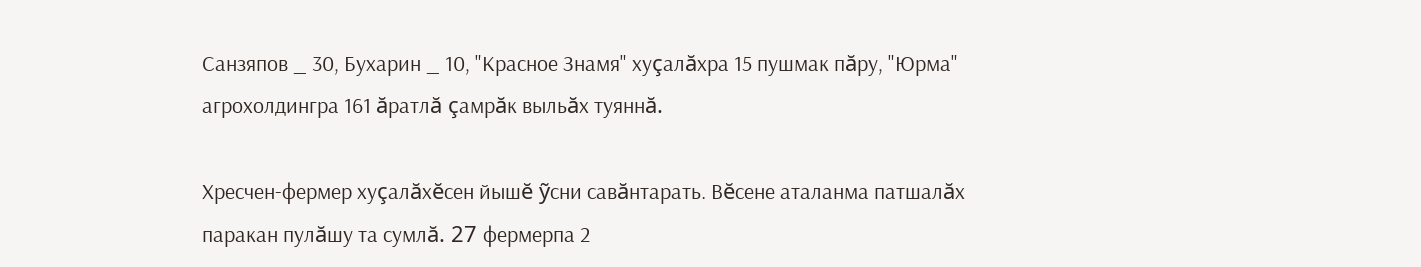Санзяпов _ 30, Бухарин _ 10, "Красное Знамя" хуçалăхра 15 пушмак пăру, "Юрма" агрохолдингра 161 ăратлă çамрăк выльăх туяннă.

Хресчен-фермер хуçалăхĕсен йышĕ ỹсни савăнтарать. Вĕсене аталанма патшалăх паракан пулăшу та сумлă. 27 фермерпа 2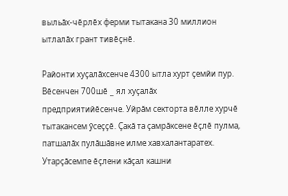выльăх-чĕрлĕх ферми тытакана 30 миллион ытлалăх грант тивĕçнĕ.

Районти хуçалăхсенче 4300 ытла хурт çемйи пур. Вĕсенчен 700шĕ _ ял хуçалăх предприятийĕсенче. Уйрăм секторта вĕлле хурчĕ тытакансем ỹсеççĕ. Çакă та çамрăксене ĕçлĕ пулма, патшалăх пулăшăвне илме хавхалантаратех. Утарçăсемпе ĕçлени кăçал кашни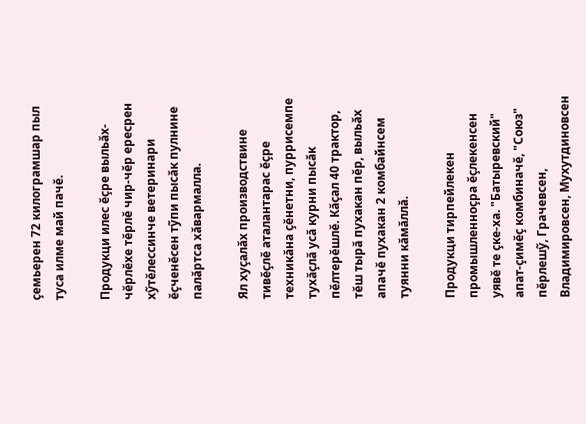çемьерен 72 килограмшар пыл туса илме май пачĕ.

Продукци илес ĕçре выльăх-чĕрлĕхе тĕрлĕ чир-чĕр ересрен хỹтĕлессинче ветеринари ĕçченĕсен тỹпи пысăк пулнине палăртса хăвармалла.

Ял хуçалăх производствине тивĕçлĕ аталантарас ĕçре техникăна çĕнетни, пуррисемпе тухăçлă усă курни пысăк пĕлтерĕшлĕ. Кăçал 40 трактор, тĕш тырă пухакан пĕр, выльăх апачĕ пухакан 2 комбайнсем туянни кăмăллă.

Продукци тирпейлекен промышленноçра ĕçлекенсен уявĕ те çке-ха. "Батыревский" апат-çимĕç комбиначĕ, "Союз" пĕрлешỹ, Грачевсен, Владимировсен, Мухутдиновсен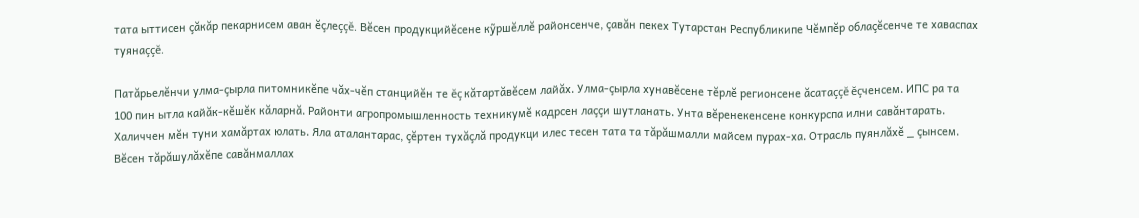тата ыттисен çăкăр пекарнисем аван ĕçлеççĕ. Вĕсен продукцийĕсене кỹршĕллĕ районсенче, çавăн пекех Тутарстан Республикипе Чĕмпĕр облаçĕсенче те хаваспах туянаççĕ.

Патăрьелĕнчи улма-çырла питомникĕпе чăх-чĕп станцийĕн те ĕç кăтартăвĕсем лайăх. Улма-çырла хунавĕсене тĕрлĕ регионсене ăсатаççĕ ĕçченсем. ИПС ра та 100 пин ытла кайăк-кĕшĕк кăларнă. Районти агропромышленность техникумĕ кадрсен лаççи шутланать. Унта вĕренекенсене конкурспа илни савăнтарать. Халиччен мĕн туни хамăртах юлать. Яла аталантарас, çĕртен тухăçлă продукци илес тесен тата та тăрăшмалли майсем пурах-ха. Отрасль пуянлăхĕ _ çынсем. Вĕсен тăрăшулăхĕпе савăнмаллах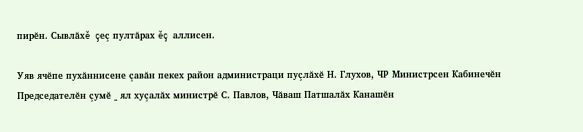пирĕн. Сывлăхĕ çеç пултăрах ĕç аллисен.

Уяв ячĕпе пухăннисене çавăн пекех район администраци пуçлăхĕ Н. Глухов, ЧР Министрсен Кабинечĕн Председателĕн çумĕ _ ял хуçалăх министрĕ С. Павлов, Чăваш Патшалăх Канашĕн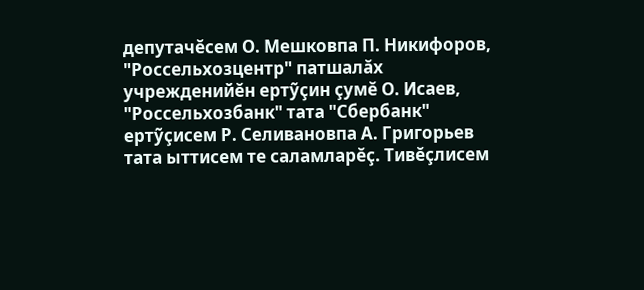депутачĕсем О. Мешковпа П. Никифоров, "Россельхозцентр" патшалăх учрежденийĕн ертỹçин çумĕ О. Исаев, "Россельхозбанк" тата "Сбербанк" ертỹçисем Р. Селивановпа А. Григорьев тата ыттисем те саламларĕç. Тивĕçлисем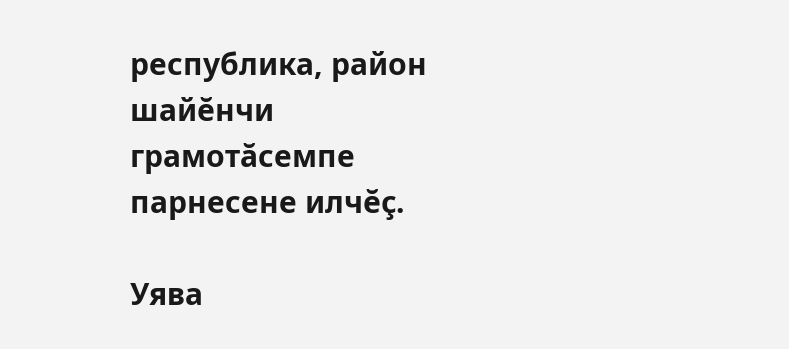республика, район шайĕнчи грамотăсемпе парнесене илчĕç.

Уява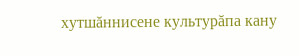хутшăннисене культурăпа кану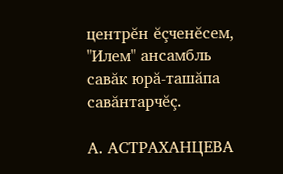центрĕн ĕçченĕсем, "Илем" ансамбль савăк юрă-ташăпа савăнтарчĕç.

А. АСТРАХАНЦЕВА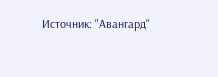Источник: "Авангард"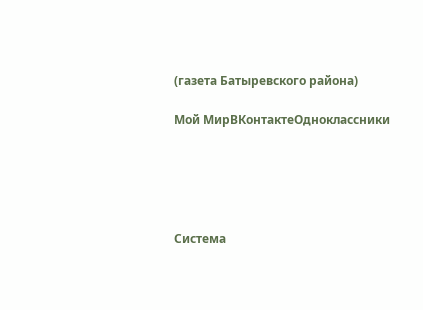(газета Батыревского района)

Мой МирВКонтактеОдноклассники





Система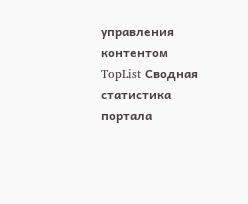управления контентом
TopList Сводная статистика портала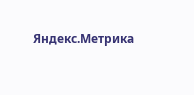Яндекс.Метрика